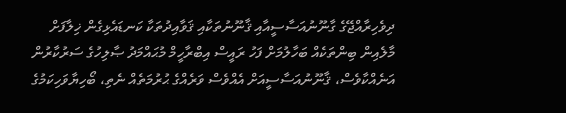ދިވެހިރާއްޖޭގެ ގާނޫނުއަސާސީއާއި ޤާނޫނުތަކާއި ޤަވާއިދުތަކާ ކަނޑައެޅިގެން ޚިލާފަށް މާލެއިން ބިންތަކެއް ބަހާލުމަށް ފަހު ރައީސް އިބްރާހީމް މުޙައްމަދު ޞާލިހުގެ ސަރުކާރުން އަނެއްކާވެސް، ޤާނޫނުއަސާސީއަށް އެއްވެސް ވަރެއްގެ ޙުރުމަތެއް ނެތި، ބޯހިޔާވަހިކަމުގެ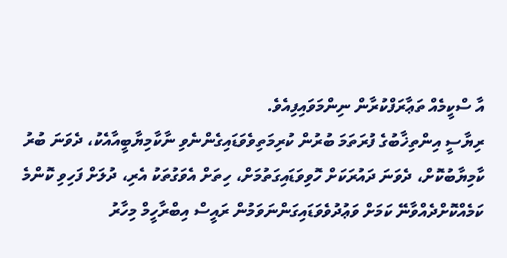އާ ސްކީމެއް ތަޢާރަފްކުރާން ނިންމަވައިފިއެވެ.
ރިޔާސީ އިންތިޚާބުގެ ފުރަތަމަ ބުރުން ކުރިމަތިވެވަޑައިގެންނެވި ނާކާމިޔާބީއާއެކު، ދެވަނަ ބުރު ކާމިޔާބުކޮށް، ދެވަނަ ދައުރަކަށް ހޮވިވަޑައިގަތުމަށް، ހިތަށް އެވަގުތަކު އެރި، ދުލަށް ފަހިވި ކޮންމެ ކަމެއްކޮށްދެއްވާނޭ ކަމަށް ވަޢުދުވެވަޑައިގަންނަވަމުން ރައީސް އިބްރާހީމް މިހާރު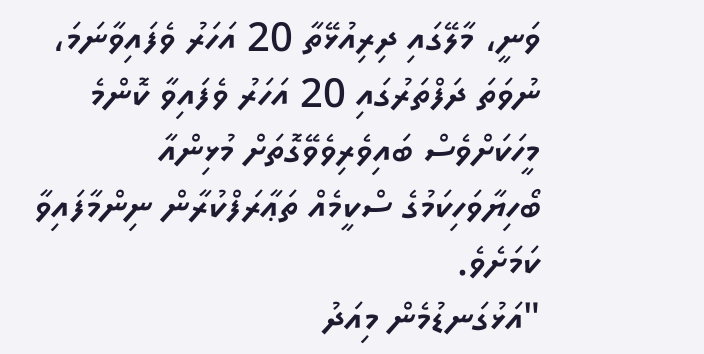ވަނީ، މާލޭގައި ދިރިއުޅޭތާ 20 އަހަރު ވެފައިވާނަމަ، ނުވަތަ ދަފްތަރުގައި 20 އަހަރު ވެފައިވާ ކޮންމެ މީހަކަށްވެސް ބައިވެރިވެވޭގޮތަށް މުޅިންއާ ބޯހިޔާވަހިކަމުގެ ސްކީމެއް ތަޢާރަފްކުރާން ނިންމާފައިވާ ކަމަށެވެ.
"އަޅުގަނޑުމެން މިއަދު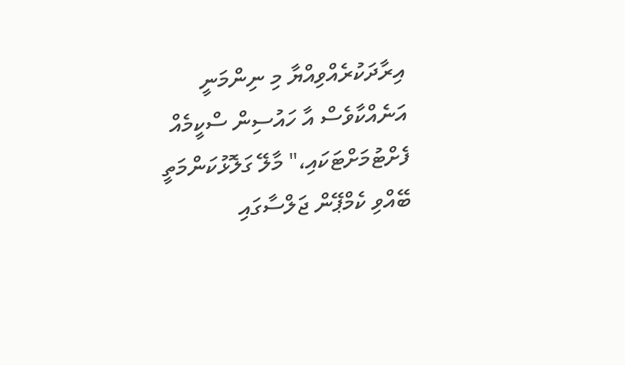އިރާދަކުރެއްވިއްޔާ މި ނިންމަނީ އަނެއްކާވެސް އާ ހައުސިން ސްކީމެއް ފެށްޓުމަށްޓަކައި،" މާލޭ ގަލޮޅުކަންމަތީ ބޭއްވި ކެމްޕޭން ޖަލްސާގައި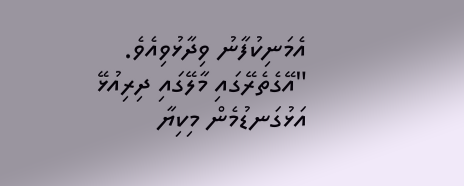އެމަނިކުފާނު ވިދާޅުވިއެވެ.
"އޭގެތެރޭގައި މާލޭގައި ދިރިއުޅޭ އަޅުގަނޑުމެން މިކިޔާ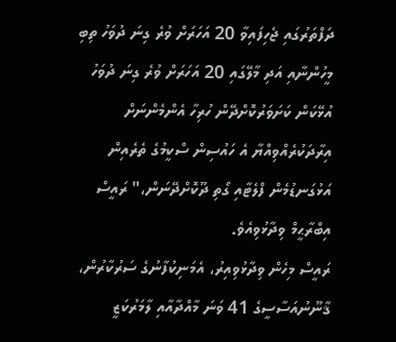ދަފްތަރުގައި ޖެހިފައިވާ 20 އަހަރަށް ވުރެ ގިނަ ދުވަހު ތިބި މީހުންނާއި އަދި މާލޭގައި 20 އަހަރަށް ވުރެ ގިނަ ދުވަހު އުޅޭކަން ކަށަވަރުކޮށްދޭން ހުރިހާ އެންމެންނަށް އިރާދަކުރެއްވިއްޔާ އެ ހައުސިން ސްކީމުގެ ތެރެއިން އަޅުގަނޑުމެން ފްލެޓާއި ގޯތި ދޫކޮށްދޭނަން،" ރައީސް އިބްރާޙީމް ވިދާޅުވިއެވެ.
ރައީސް މިހެން ވިދާޅުވިއިރު، އެމަނިކުފާނުގެ ސަރުކާރުން، ޤާނޫނުއަސާސީގެ 41 ވަނަ މާއްދާއާއި ލާމަރުކަޒީ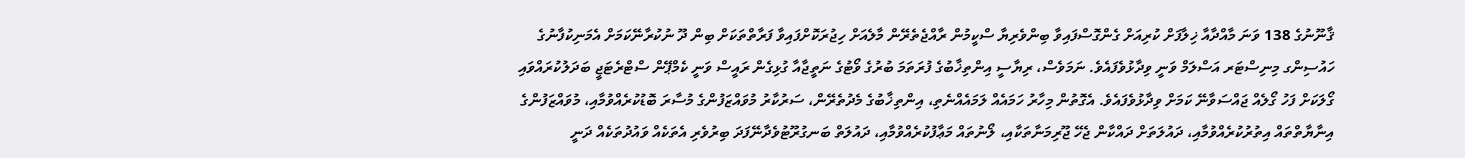ޤާނޫނުގެ 138 ވަނަ މާއްދާއާ ޚިލާފަށް ކުރިއަށް ގެންގޮސްފައިވާ ބިންވެރިޔާ ސްކީމުން ރާއްޖެތެރޭން މާލެއަށް ހިޖުރަކޮށްފައިވާ ފަރާތްތަކަށް ބިން ދޫ ނުކުރާނޭކަމަށް އެމަނިކުފާނުގެ ހައުސިންގ މިނިސްޓަރ އަސްލަމް ވަނީ ވިދާޅުވެފައެވެ. ނަމަވެސް، ރިޔާސީ އިންތިޚާބުގެ ފުރަތަމަ ބުރުގެ ވޯޓުގެ ނަތީޖާއާ ގުޅިގެން ރައީސް ވަނީ ކެމްޕޭން ސްޓްރެޓަޖީ ބަދަލުކުރައްވައި ގޯލަކަށް ފަހު ގޯލެއް ޖައްސަވާނޭ ކަމަށް ވިދާޅުވެފައެވެ. އެގޮތުން މިހާރު ހަމައެއް ލަމައެއްނެތި، އިންތިޚާބުގެ މެދުތެރޭން، ސަރުކާރު މުވައްޒަފުންގެ މުސާރަ ބޮޑުކުރެއްވުމާއި، މުވައްޒަފުންގެ އިނާޔާތްތައް އިތުރުކުރެއްވުމާއި، ދައުލަތަށް ދައްކާން ޖެހޭ ޖޫރިމަނާތަކާއި، ލޯނުތައް މަޢާފުކުރެއްވުމާއި، ދައުލަތް ބަނގުރޫޓުވެދާނޭފަދަ ބިރުވެރި އެތަކެއް ވައުދުތަކެއް ދަނީ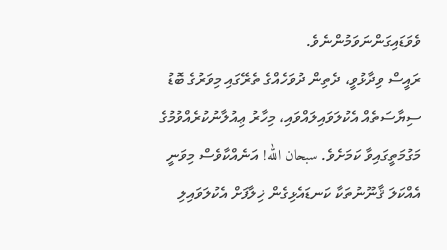ވެވަޑައިގަންނަވަމުންނެވެ.
ރައީސް ވިދާޅުވީ، ދެތިން ދުވަހެއްގެ ތެރޭގައި މިވަރުގެ ބޮޑު ސިޔާސަތެއް އެކުލަވައިލައްވައި، މިހާރު ޢިއުލާނުކުރެއްވުމުގެ މަގުމަތީގައިވާ ކަމަށެވެ. سبحان الله! އަނެއްކާވެސް މިވަނީ އެއްކަލަ ޤާނޫނުތަކާ ކަނޑައެޅިގެން ޚިލާފަށް އެކުލަވައިލި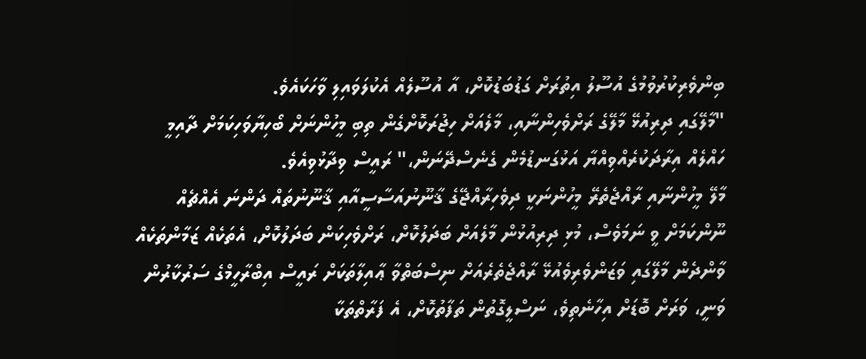ބިންވެރިކުރުވުމުގެ އުސޫލު އިތުރަށް ގަޑުބަޑުކޮށް، އާ އުސޫލެއް އެކުލަވައިލި ވާހަކައެވެ.
"މާލޭގައި ދިރިއުޅޭ މާލޭގެ ރަށްވެހިންނާއި، މާލެއަށް ހިޖުރަކޮށްގެން ތިބި މީހުންނަށް ބޯހިޔާވަހިކަމަށް ދާއިމީ ހައްލެއް އިރާދަކުރެއްވިއްޔާ އަޅުގަނޑުމެން ގެނެސްދޭނަން،" ރައީސް ވިދާޅުވިއެވެ.
މާލޭ މީހުންނާއި ރާއްޖެތެރޭ މީހުންނަކީ ދިވެހިރާއްޖޭގެ ޤާނޫނުއަސާސީއާއި ޤާނޫނުތައް ދަންނަ އެއްޗެއް ނޫންކަމަށް ވީ ނަމަވެސް، މުޅި ދިރިއުޅުން މާލެއަށް ބަދަލުކޮށް، ރަށްވެހިކަން ބަދަލުކޮށް، އެތަކެއް ޒަމާންތަކެއް ވާންދެން މާލޭގައި ވަޒަންވެރިވެއުޅޭ ރާއްޖެތެރެއަށް ނިސްބަތްވާ ޢާއިލާތަކަށް ރައީސް އިބްރާހީމްގެ ސަރުކާރުން ވަނީ، ވަރަށް ބޮޑަށް އިހާނެތިވެ، ނަސްލީގޮތުން ތަފާތުކޮށް، އެ ފަރާތްތަކާ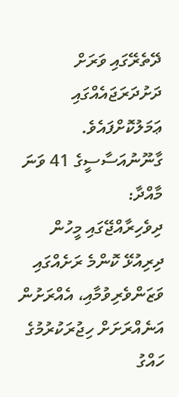ދޭތެރޭގައި ވަރަށް ދަށުދަރަޖައެއްގައި ޢަމަލުކޮށްފައެވެ.
ގާނޫނުއަސާސީގެ 41 ވަނަ މާއްދާ:
ދިވެހިރާއްޖޭގައި މީހުން ދިރިއުޅޭ ކޮންމެ ރަށެއްގައި ވަޒަންވެރިވުމާއި، އެއްރަށުން އަނެއްރަށަށް ހިޖުރަކުރުމުގެ ހައްގު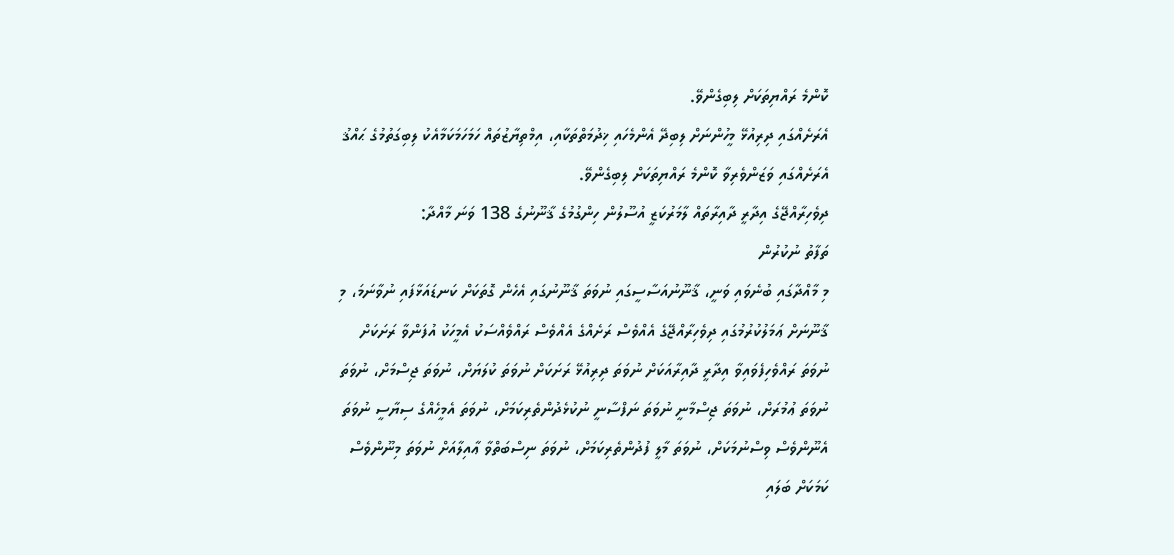ކޮންމެ ރައްޔިތަކަށް ލިބިގެންވޭ.
އެރަށެއްގައި ދިރިއުޅޭ މީހުންނަށް ލިބިދޭ އެންމެހައި ޚިދުމަތްތަކާއި، އިމްތިޔާޒުތައް ހަމަހަމަކަމާއެކު ލިބިގަތުމުގެ ޙައްޤު އެރަށެއްގައި ވަޒަންވެރިވާ ކޮންމެ ރައްޔިތަކަށް ލިބިގެންވޭ.
ދިވެހިރާއްޖޭގެ އިދާރީ ދާއިރާތައް ލާމަރުކަޒީ އުސޫލުން ހިންގުމުގެ ޤާނޫނުގެ 138 ވަނަ މާއްދާ:
ތަފާތު ނުކުރުން
މި މާއްދާގައި ބުނެވައި ވަނީ، ޤާނޫނުއަސާސީގައި ނުވަތަ ޤާނޫނުގައި އެހެން ގޮތަކަށް ކަނޑައަޅާފައި ނުވާނަމަ، މި ޤާނޫނަށް ޢަމަލުކުރުމުގައި ދިވެހިރާއްޖޭގެ އެއްވެސް ރަށެއްގެ އެއްވެސް ރައްވެއްސަކު އެމީހަކު އުފަންވާ ރަށަކަށް ނުވަތަ ރައްވެހިފެވައިވާ އިދާރީ ދާއިރާއަކަށް ނުވަތަ ދިރިއުޅޭ ރަށަކަށް ނުވަތަ ކުލަޔަށް، ނުވަތަ ޖިސްމަށް، ނުވަތަ ނުވަތަ ޢުމުރަށް، ނުވަތަ ޖިސްމާނީ ނުވަތަ ނަފްސާނީ ނުކުޅެދުންތެރިކަމަށް، ނުވަތަ އެމީހެއްގެ ސިޔާސީ ނުވަތަ އެނޫންވެސް ވިސްނުމަކަށް، ނުވަތަ މާލީ ފުދުންތެރިކަމަށް، ނުވަތަ ނިސްބަތްވާ ޢާއިލާއަށް ނުވަތަ މިނޫންވެސް ކަމަކަށް ބަލައި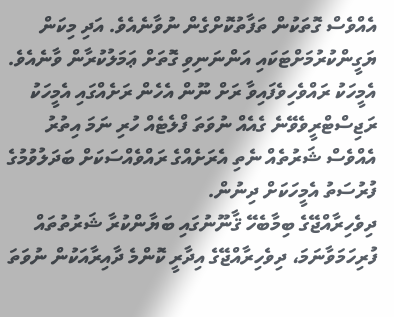އެއްވެސް ގޮތަކުން ތަފާތުކޮށްގެން ނުވާނެއެވެ. އަދި މިކަން ޔަގީންކުރުމަށްޓަކައި އަންނަނިވި ގޮތަށް ޢަމަލުކުރާން ވާނެއެވެ.
އެމީހަކު ރައްވެހިވެފައިވާ ރަށް ނޫން އެހެން ރަށެއްގައި އެމީހަކު ރަޖިސްޓްރީވެވޭނެ ގެއެއް ނުވަތަ ފްލެޓެއް ހުރި ނަމަ އިތުރު އެއްވެސް ޝަރުތެއް ނެތި އެރަށެއްގެ ރައްވެއްސަކަށް ބަދަލުވުމުގެ ފުރުސަތު އެމީހަކަށް ދިނުން.
ދިވެހިރާއްޖޭގެ ބިމާބެހޭ ޤާނޫނުގައި ބަޔާންކުރާ ޝަރުތުތައް ފުރިހަމަވާނަމަ، ދިވެހިރާއްޖޭގެ އިދާރީ ކޮންމެ ދާއިރާއަކުން ނުވަތަ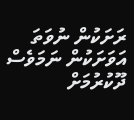ރަށަކުން ނުވަތަ އަވަށަކުން ނަމަވެސް ދޫކުރުމަށް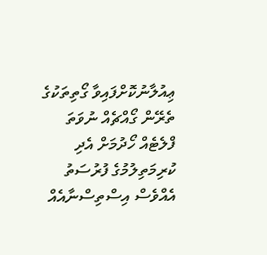ޢިއުލާނުކޮށްފައިވާ ގޯތިތަކުގެ ތެރޭން ގޯއްޗެއް ނުވަތަ ފްލެޓެއް ހޯދުމަށް އެދި ކުރިމަތިލުމުގެ ފުރުސަތު އެއްވެސް އިސްތިސްނާއެއް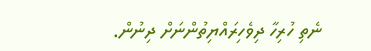ނެތި ހުރިހާ ދިވެހިރައްޔިތުންނަށް ދިނުން.